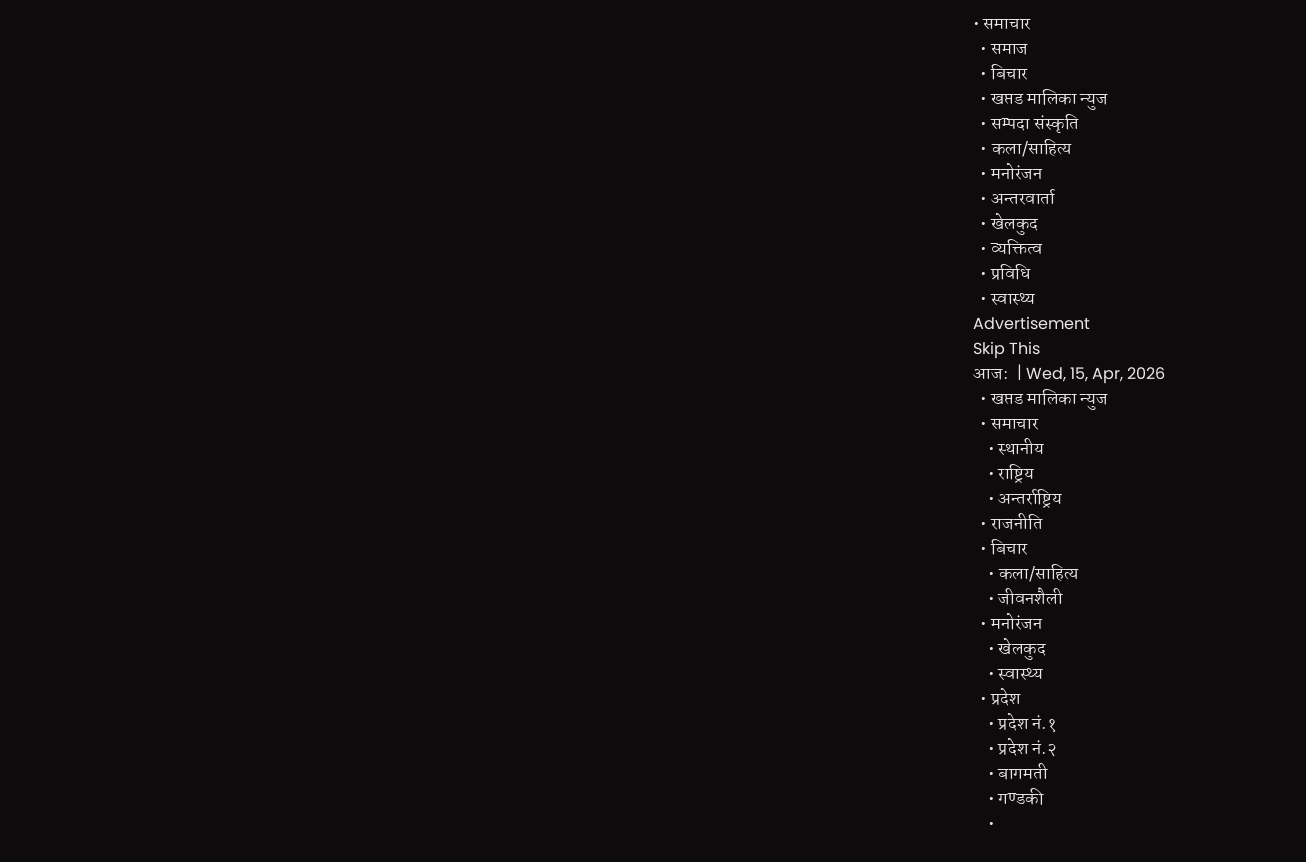• समाचार
  • समाज
  • बिचार
  • खप्तड मालिका न्युज
  • सम्पदा संस्कृति
  • कला/साहित्य
  • मनोरंजन
  • अन्तरवार्ता
  • खेलकुद
  • व्यक्तित्व
  • प्रविधि
  • स्वास्थ्य
Advertisement
Skip This
आज:  | Wed, 15, Apr, 2026
  • खप्तड मालिका न्युज
  • समाचार
    • स्थानीय
    • राष्ट्रिय
    • अन्तर्राष्ट्रिय
  • राजनीति
  • बिचार
    • कला/साहित्य
    • जीवनशैली
  • मनोरंजन
    • खेलकुद
    • स्वास्थ्य
  • प्रदेश
    • प्रदेश नं.१
    • प्रदेश नं.२
    • बागमती
    • गण्डकी
    •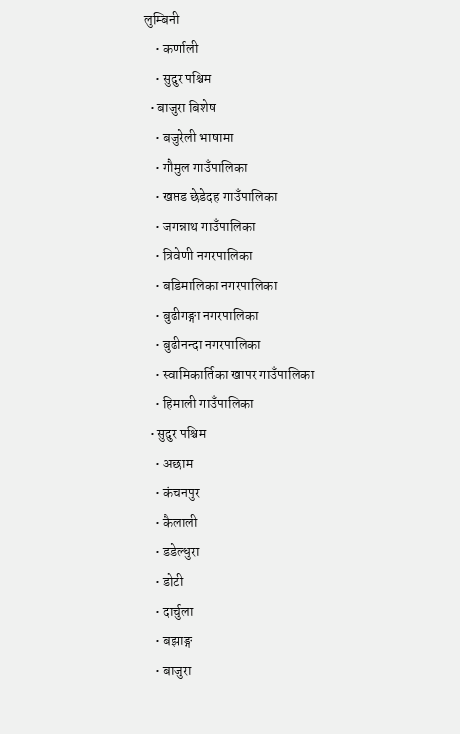लुम्बिनी
    • कर्णाली
    • सुदुर पश्चिम
  • बाजुरा बिशेष
    • बजुरेली भाषामा
    • गौमुल गाउँपालिका
    • खप्तड छेडेदह गाउँपालिका
    • जगन्नाथ गाउँपालिका
    • त्रिवेणी नगरपालिका
    • बडिमालिका नगरपालिका
    • बुढीगङ्गा नगरपालिका
    • बुढीनन्दा नगरपालिका
    • स्वामिकार्तिका खापर गाउँपालिका
    • हिमाली गाउँपालिका
  • सुदुर पश्चिम
    • अछाम
    • कंचनपुर
    • कैलाली
    • डडेल्धुरा
    • डोटी
    • दार्चुला
    • बझाङ्ग
    • बाजुरा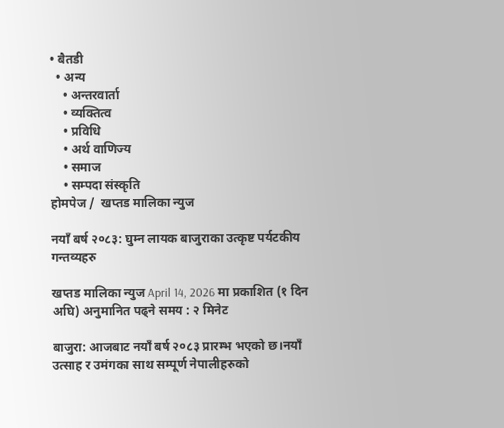• बैतडी
  • अन्य
    • अन्तरवार्ता
    • व्यक्तित्व
    • प्रविधि
    • अर्थ वाणिज्य
    • समाज
    • सम्पदा संस्कृति
होमपेज /  खप्तड मालिका न्युज

नयाँ बर्ष २०८३: घुम्न लायक बाजुराका उत्कृष्ट पर्यटकीय गन्तव्यहरु

खप्तड मालिका न्युज April 14, 2026 मा प्रकाशित (१ दिन अघि) अनुमानित पढ्ने समय : २ मिनेट

बाजुरा: आजबाट नयाँ बर्ष २०८३ प्रारम्भ भएको छ।नयाँ उत्साह र उमंगका साथ सम्पूर्ण नेपालीहरुको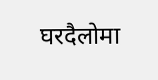घरदैलोमा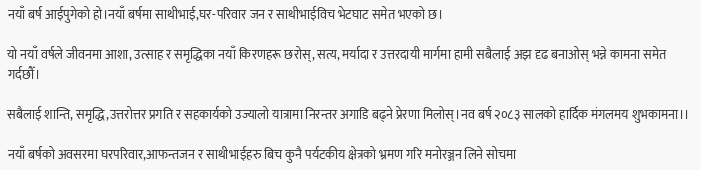नयाँ बर्ष आईपुगेको हो।नयाँ बर्षमा साथीभाई,घर-परिवार जन र साथीभाईविच भेटघाट समेत भएको छ।

यो नयाँ वर्षले जीवनमा आशा, उत्साह र समृद्धिका नयाँ किरणहरू छरोस्, सत्य, मर्यादा र उत्तरदायी मार्गमा हामी सबैलाई अझ दृढ बनाओस् भन्ने कामना समेत गर्दछौँ।

सबैलाई शान्ति, समृद्धि,उत्तरोत्तर प्रगति र सहकार्यको उज्यालो यात्रामा निरन्तर अगाडि बढ्ने प्रेरणा मिलोस्।नव बर्ष २०८३ सालको हार्दिक मंगलमय शुभकामना।।

नयाँ बर्षको अवसरमा घरपरिवार,आफन्तजन र साथीभाईहरु बिच कुनै पर्यटकीय क्षेत्रको भ्रमण गरि मनोरञ्जन लिने सोचमा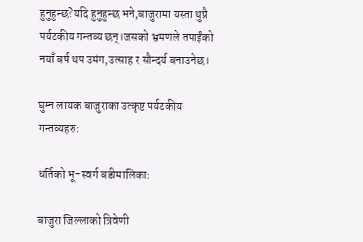हुनुहुन्छ?यदि हुनुहुन्छ भने,बाजुरामा यस्ता थुप्रै पर्यटकीय गन्तव्य छन्।जसको भ्रमणले तपाईंको नयाँ बर्ष थप उमंग,उत्साह र सौन्दर्य बनाउनेछ।

घुम्न लायक बाजुराका उत्कृष्ट पर्यटकीय गन्तव्यहरु:

धर्तिको भू-स्वर्ग बडीमालिका:

बाजुरा जिल्लाको त्रिवेणी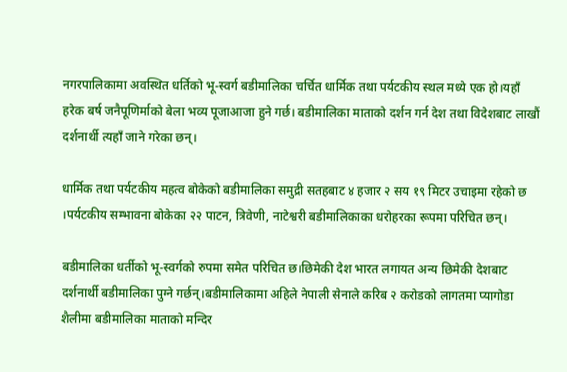नगरपालिकामा अवस्थित धर्तिको भू-स्वर्ग बडीमालिका चर्चित धार्मिक तथा पर्यटकीय स्थल मध्ये एक हो।यहाँ हरेक बर्ष जनैपूणिर्माको बेला भव्य पूजाआजा हुने गर्छ। बडीमालिका माताको दर्शन गर्न देश तथा विदेशबाट लाखौं दर्शनार्थी त्यहाँ जाने गरेका छन्।

धार्मिक तथा पर्यटकीय महत्व बोकेको बडीमालिका समुद्री सतहबाट ४ हजार २ सय १९ मिटर उचाइमा रहेको छ ।पर्यटकीय सम्भावना बोकेका २२ पाटन, त्रिवेणी, नाटेश्वरी बडीमालिकाका धरोहरका रूपमा परिचित छन्।

बडीमालिका धर्तीको भू-स्वर्गको रुपमा समेत परिचित छ।छिमेकी देश भारत लगायत अन्य छिमेकी देशबाट दर्शनार्थी बडीमालिका पुग्ने गर्छन्।बडीमालिकामा अहिले नेपाली सेनाले करिब २ करोडको लागतमा प्यागोडा शैलीमा बडीमालिका माताको मन्दिर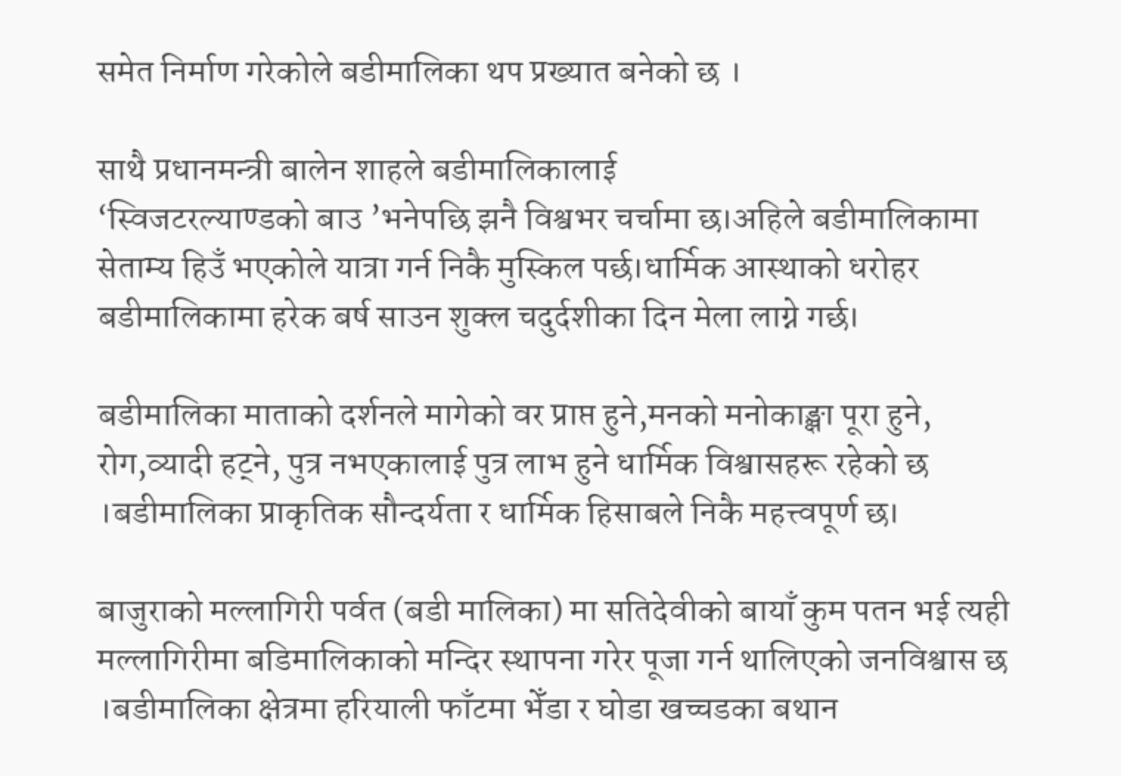समेत निर्माण गरेकोले बडीमालिका थप प्रख्यात बनेको छ ।

साथै प्रधानमन्त्री बालेन शाहले बडीमालिकालाई
‘स्विजटरल्याण्डको बाउ ’भनेपछि झनै विश्वभर चर्चामा छ।अहिले बडीमालिकामा सेताम्य हिउँ भएकोले यात्रा गर्न निकै मुस्किल पर्छ।धार्मिक आस्थाको धरोहर बडीमालिकामा हरेक बर्ष साउन शुक्ल चदुर्दशीका दिन मेला लाग्ने गर्छ।

बडीमालिका माताको दर्शनले मागेको वर प्राप्त हुने,मनको मनोकाङ्क्षा पूरा हुने, रोग,व्यादी हट्ने, पुत्र नभएकालाई पुत्र लाभ हुने धार्मिक विश्वासहरू रहेको छ ।बडीमालिका प्राकृतिक सौन्दर्यता र धार्मिक हिसाबले निकै महत्त्वपूर्ण छ।

बाजुराको मल्लागिरी पर्वत (बडी मालिका) मा सतिदेवीको बायाँ कुम पतन भई त्यही मल्लागिरीमा बडिमालिकाको मन्दिर स्थापना गरेर पूजा गर्न थालिएको जनविश्वास छ ।बडीमालिका क्षेत्रमा हरियाली फाँटमा भेँडा र घोडा खच्चडका बथान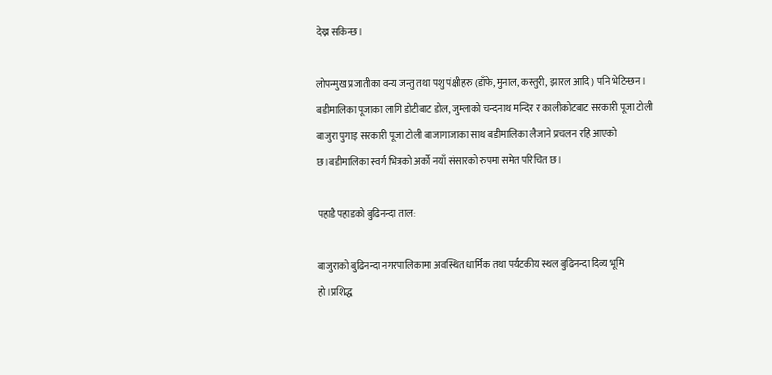देख्न सकिन्छ।

लोपन्मुख प्रजातीका वन्य जन्तु तथा पशु पंक्षीहरु (डाँफे, मुनाल, कस्तुरी, झारल आदि) पनि भेटिन्छन।  बडीमालिका पूजाका लागि डोटीबाट डोल, जुम्लाको चन्दनाथ मन्दिर र कालीकोटबाट सरकारी पूजा टोली बाजुरा पुगाइ सरकारी पूजा टोली बाजागाजाका साथ बडीमालिका लैजाने प्रचलन रहि आएको छ।बडीमालिका स्वर्ग भित्रको अर्को नयाँ संसारको रुपमा समेत परिचित छ।

पहाडै पहाडको बुढिनन्दा ताल:

बाजुराको बुढिनन्दा नगरपालिकामा अवस्थित धार्मिक तथा पर्यटकीय स्थल बुढिनन्दा दिव्य भूमि हो।प्रशिद्ध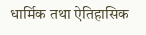धार्मिक तथा ऐतिहासिक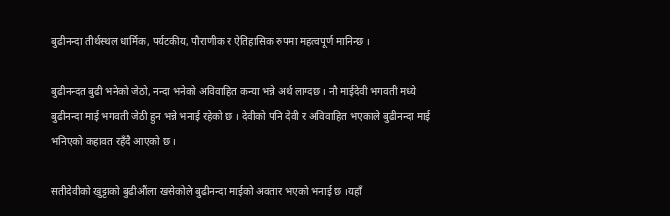बुढीनन्दा तीर्थस्थल धार्मिक, पर्यटकीय, पौराणीक र ऐतिहासिक रुपमा महत्वपूर्ण मानिन्छ ।

बुढीनन्दत बुढी भनेको जेठो, नन्दा भनेको अविवाहित कन्या भन्ने अर्थ लाग्दछ । नौ माईदेवी भगवती मध्ये बुढीनन्दा माई भगवती जेठी हुन भन्ने भनाई रहेको छ । देवीको पनि देवी र अविवाहित भएकाले बुढीनन्दा माई भनिएको कहावत रहँदै आएको छ ।

सतीदेवीको खुट्टाको बुढीऔंला खसेकोले बुढीनन्दा माईको अवतार भएको भनाई छ ।यहाँ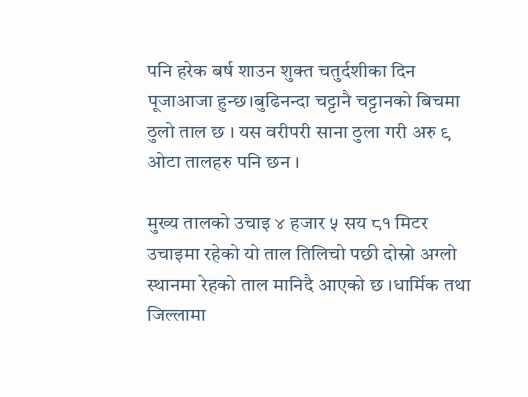पनि हरेक बर्ष शाउन शुक्त चतुर्दशीका दिन पूजाआजा हुन्छ।बुढिनन्दा चट्टानै चट्टानको बिचमा ठुलो ताल छ । यस वरीपरी साना ठुला गरी अरु ९ ओटा तालहरु पनि छन ।

मुख्य तालको उचाइ ४ हजार ५ सय ८१ मिटर उचाइमा रहेको यो ताल तिलिचो पछी दोस्रो अग्लो स्थानमा रेहको ताल मानिदै आएको छ ।धार्मिक तथा जिल्लामा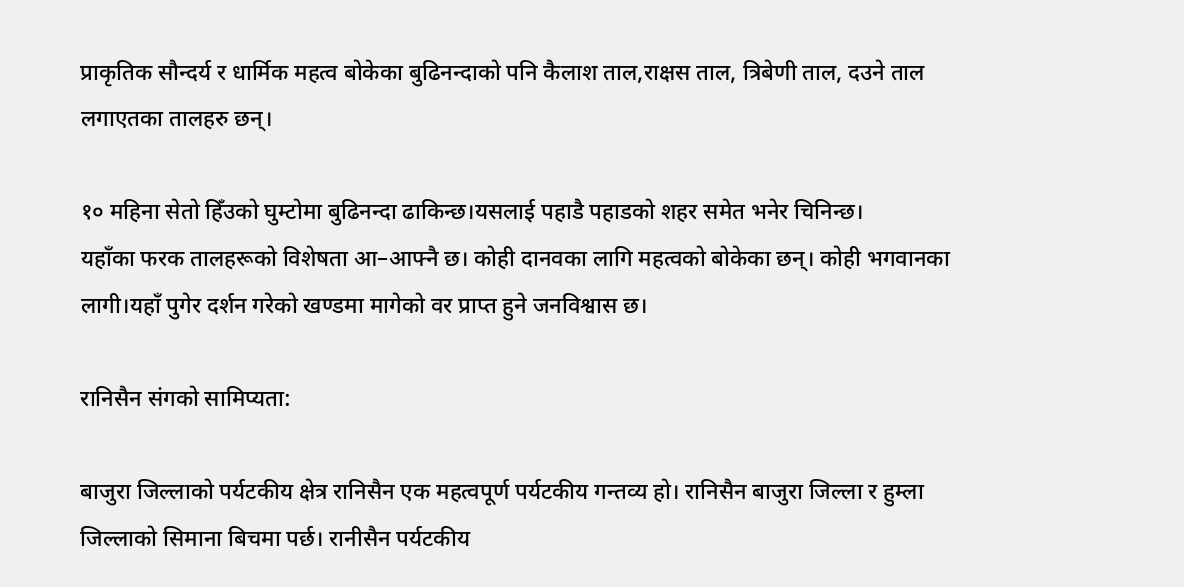प्राकृतिक सौन्दर्य र धार्मिक महत्व बोकेका बुढिनन्दाको पनि कैलाश ताल,राक्षस ताल, त्रिबेणी ताल, दउने ताल लगाएतका तालहरु छन्।

१० महिना सेतो हिँउको घुम्टोमा बुढिनन्दा ढाकिन्छ।यसलाई पहाडै पहाडको शहर समेत भनेर चिनिन्छ।
यहाँका फरक तालहरूको विशेषता आ–आफ्नै छ। कोही दानवका लागि महत्वको बोकेका छन्। कोही भगवानका लागी।यहाँ पुगेर दर्शन गरेको खण्डमा मागेको वर प्राप्त हुने जनविश्वास छ।

रानिसैन संगको सामिप्यता:

बाजुरा जिल्लाको पर्यटकीय क्षेत्र रानिसैन एक महत्वपूर्ण पर्यटकीय गन्तव्य हो। रानिसैन बाजुरा जिल्ला र हुम्ला जिल्लाको सिमाना बिचमा पर्छ। रानीसैन पर्यटकीय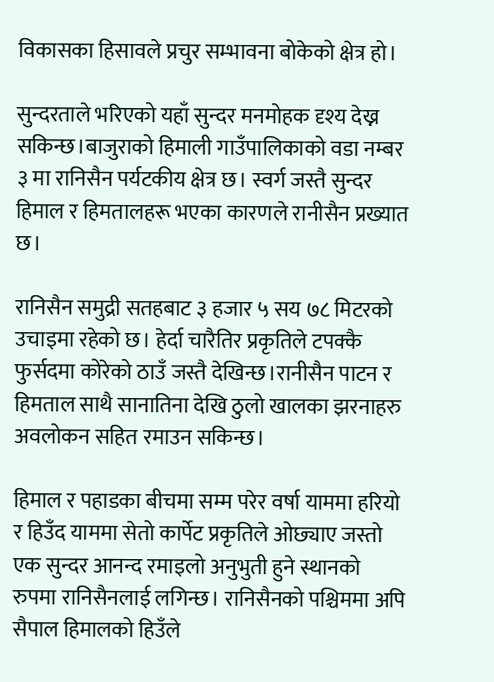विकासका हिसावले प्रचुर सम्भावना बोकेको क्षेत्र हो।

सुन्दरताले भरिएको यहाँ सुन्दर मनमोहक दृश्य देख्न सकिन्छ।बाजुराको हिमाली गाउँपालिकाको वडा नम्बर ३ मा रानिसैन पर्यटकीय क्षेत्र छ। स्वर्ग जस्तै सुन्दर हिमाल र हिमतालहरू भएका कारणले रानीसैन प्रख्यात छ।

रानिसैन समुद्री सतहबाट ३ हजार ५ सय ७८ मिटरको उचाइमा रहेको छ। हेर्दा चारैतिर प्रकृतिले टपक्कै फुर्सदमा कोरेको ठाउँ जस्तै देखिन्छ।रानीसैन पाटन र हिमताल साथै सानातिना देखि ठुलो खालका झरनाहरु अवलोकन सहित रमाउन सकिन्छ।

हिमाल र पहाडका बीचमा सम्म परेर वर्षा याममा हरियो र हिउँद याममा सेतो कार्पेट प्रकृतिले ओछ्याए जस्तो एक सुन्दर आनन्द रमाइलो अनुभुती हुने स्थानको रुपमा रानिसैनलाई लगिन्छ। रानिसैनको पश्चिममा अपि सैपाल हिमालको हिउँले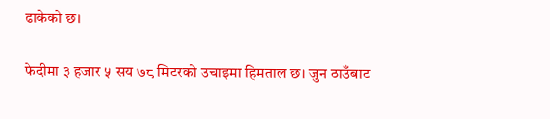ढाकेको छ।

फेदीमा ३ हजार ५ सय ७८ मिटरको उचाइमा हिमताल छ। जुन ठाउँबाट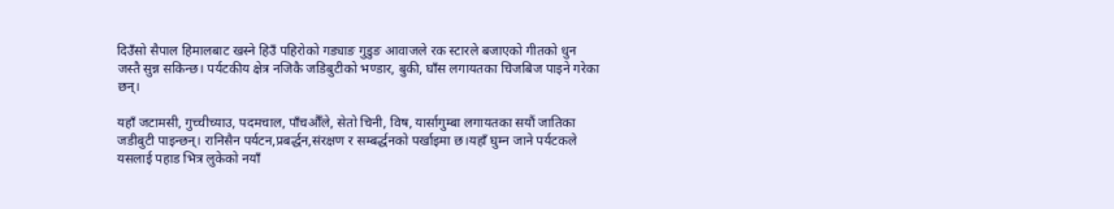दिउँसो सैपाल हिमालबाट खस्ने हिउँ पहिरोको गड्याङ गुडुङ आवाजले रक स्टारले बजाएको गीतको धुन जस्तै सुन्न सकिन्छ। पर्यटकीय क्षेत्र नजिकै जडिबुटीको भण्डार, बुकी, घाँस लगायतका चिजबिज पाइने गरेका छन्।

यहाँ जटामसी, गुच्चीच्याउ, पदमचाल, पाँचऔँले, सेतो चिनी, विष, यार्सागुम्बा लगायतका सयौं जातिका जडीबुटी पाइन्छन्। रानिसैन पर्यटन,प्रबर्द्धन,संरक्षण र सम्बर्द्धनको पर्खाइमा छ।यहाँ घुम्न जाने पर्यटकले यसलाई पहाड भित्र लुकेको नयाँ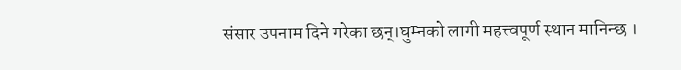संसार उपनाम दिने गरेका छन्।घुम्नको लागी महत्त्वपूर्ण स्थान मानिन्छ ।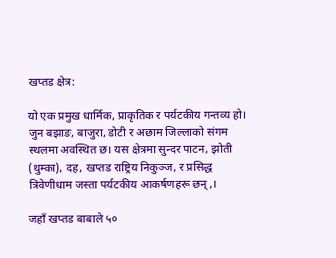खप्तड क्षेत्र:

यो एक प्रमुख धार्मिक, प्राकृतिक र पर्यटकीय गन्तव्य हो। जुन बझाङ, बाजुरा, डोटी र अछाम जिल्लाको संगम स्थलमा अवस्थित छ। यस क्षेत्रमा सुन्दर पाटन, झोती (थुम्का), दह, खप्तड राष्ट्रिय निकुञ्ज, र प्रसिद्ध त्रिवेणीधाम जस्ता पर्यटकीय आकर्षणहरू छन्,।

जहाँ खप्तड बाबाले ५०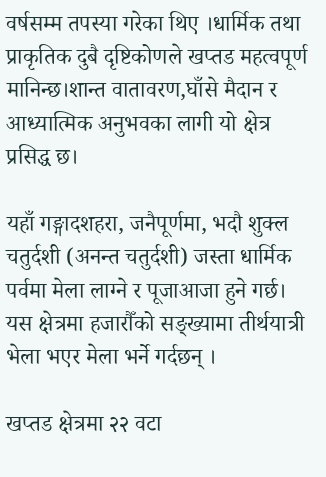वर्षसम्म तपस्या गरेका थिए ।धार्मिक तथा प्राकृतिक दुबै दृष्टिकोणले खप्तड महत्वपूर्ण मानिन्छ।शान्त वातावरण,घाँसे मैदान र आध्यात्मिक अनुभवका लागी यो क्षेत्र प्रसिद्ध छ।

यहाँ गङ्गादशहरा, जनैपूर्णमा, भदौ शुक्ल चतुर्दशी (अनन्त चतुर्दशी) जस्ता धार्मिक पर्वमा मेला लाग्ने र पूजाआजा हुने गर्छ। यस क्षेत्रमा हजारौँको सङ्ख्यामा तीर्थयात्री भेला भएर मेला भर्ने गर्दछन् ।

खप्तड क्षेत्रमा २२ वटा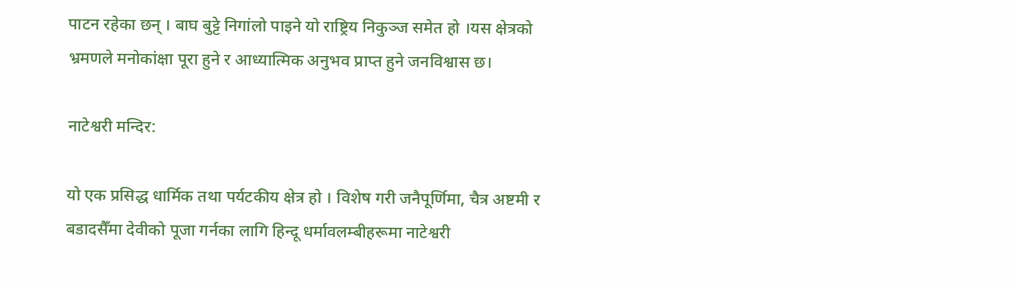पाटन रहेका छन् । बाघ बुट्टे निगांलो पाइने यो राष्ट्रिय निकुञ्ज समेत हो ।यस क्षेत्रको भ्रमणले मनोकांक्षा पूरा हुने र आध्यात्मिक अनुभव प्राप्त हुने जनविश्वास छ।

नाटेश्वरी मन्दिर:

यो एक प्रसिद्ध धार्मिक तथा पर्यटकीय क्षेत्र हो । विशेष गरी जनैपूर्णिमा, चैत्र अष्टमी र बडादसैँमा देवीको पूजा गर्नका लागि हिन्दू धर्मावलम्बीहरूमा नाटेश्वरी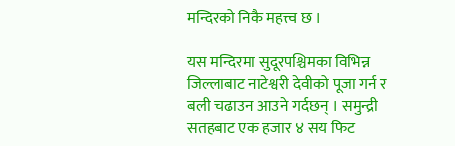मन्दिरको निकै महत्त्व छ ।

यस मन्दिरमा सुदूरपश्चिमका विभिन्न जिल्लाबाट नाटेश्वरी देवीको पूजा गर्न र बली चढाउन आउने गर्दछन् । समुन्द्री सतहबाट एक हजार ४ सय फिट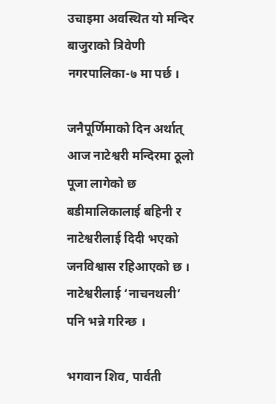उचाइमा अवस्थित यो मन्दिर बाजुराको त्रिवेणी नगरपालिका-७ मा पर्छ ।

जनैपूर्णिमाको दिन अर्थात् आज नाटेश्वरी मन्दिरमा ठूलो पूजा लागेको छ बडीमालिकालाई बहिनी र नाटेश्वरीलाई दिदी भएको जनविश्वास रहिआएको छ । नाटेश्वरीलाई ‘नाचनथली’ पनि भन्ने गरिन्छ ।

भगवान शिव, पार्वती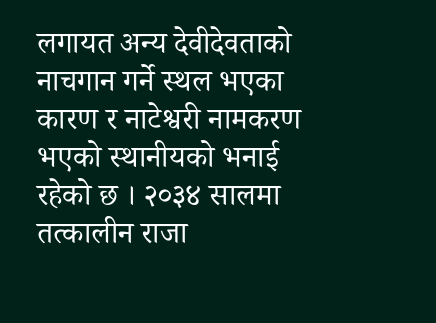लगायत अन्य देवीदेवताको नाचगान गर्ने स्थल भएका कारण र नाटेश्वरी नामकरण भएको स्थानीयको भनाई रहेको छ । २०३४ सालमा तत्कालीन राजा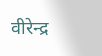वीरेन्द्र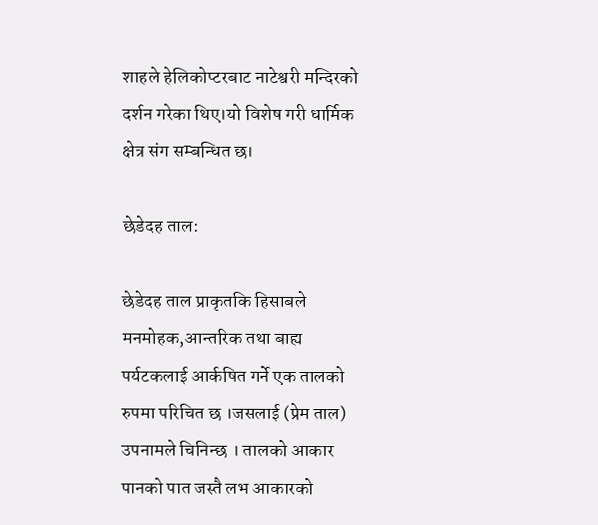शाहले हेलिकोप्टरबाट नाटेश्वरी मन्दिरको दर्शन गरेका थिए।यो विशेष गरी धार्मिक क्षेत्र संग सम्बन्धित छ।

छेडेदह ताल:

छेडेदह ताल प्राकृतकि हिसाबले मनमोहक,आन्तरिक तथा बाह्य पर्यटकलाई आर्कषित गर्ने एक तालको रुपमा परिचित छ ।जसलाई (प्रेम ताल) उपनामले चिनिन्छ । तालको आकार पानको पात जस्तै लभ आकारको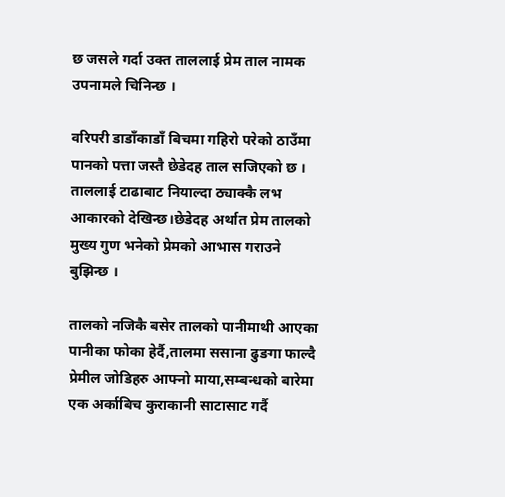छ जसले गर्दा उक्त ताललाई प्रेम ताल नामक उपनामले चिनिन्छ ।

वरिपरी डाडाँकाडाँ बिचमा गहिरो परेको ठाउँमा पानको पत्ता जस्तै छेडेदह ताल सजिएको छ । ताललाई टाढाबाट नियाल्दा ठ्याक्कै लभ आकारको देखिन्छ।छेडेदह अर्थात प्रेम तालको मुख्य गुण भनेको प्रेमको आभास गराउने बुझिन्छ ।

तालको नजिकै बसेर तालको पानीमाथी आएका पानीका फोका हेर्दै,तालमा ससाना ढुङगा फाल्दै प्रेमील जोडिहरु आफ्नो माया,सम्बन्धको बारेमा एक अर्काबिच कुराकानी साटासाट गर्दै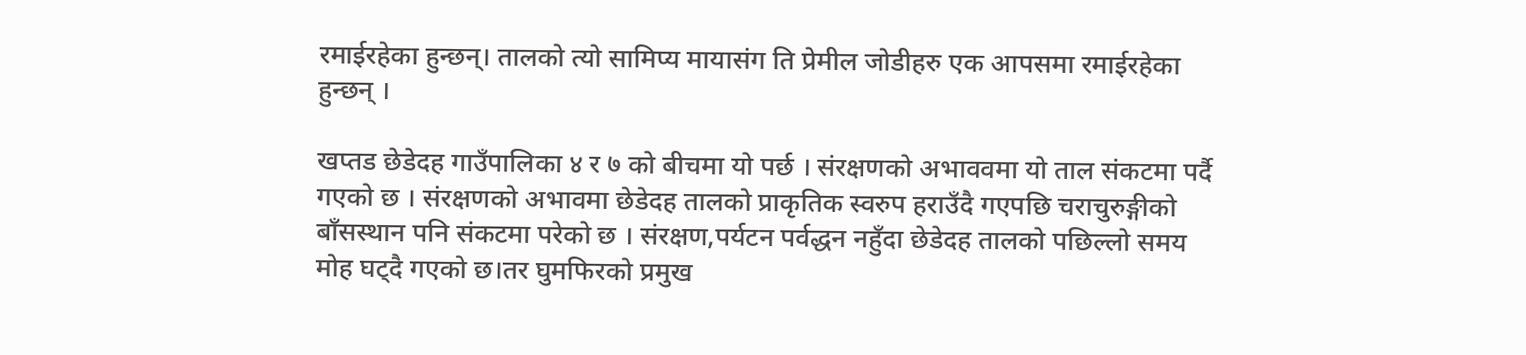रमाईरहेका हुन्छन्। तालको त्यो सामिप्य मायासंग ति प्रेमील जोडीहरु एक आपसमा रमाईरहेका हुन्छन् ।

खप्तड छेडेदह गाउँपालिका ४ र ७ को बीचमा यो पर्छ । संरक्षणको अभाववमा यो ताल संकटमा पर्दै गएको छ । संरक्षणको अभावमा छेडेदह तालको प्राकृतिक स्वरुप हराउँदै गएपछि चराचुरुङ्गीको बाँसस्थान पनि संकटमा परेको छ । संरक्षण,पर्यटन पर्वद्धन नहुँदा छेडेदह तालको पछिल्लो समय मोह घट्दै गएको छ।तर घुमफिरको प्रमुख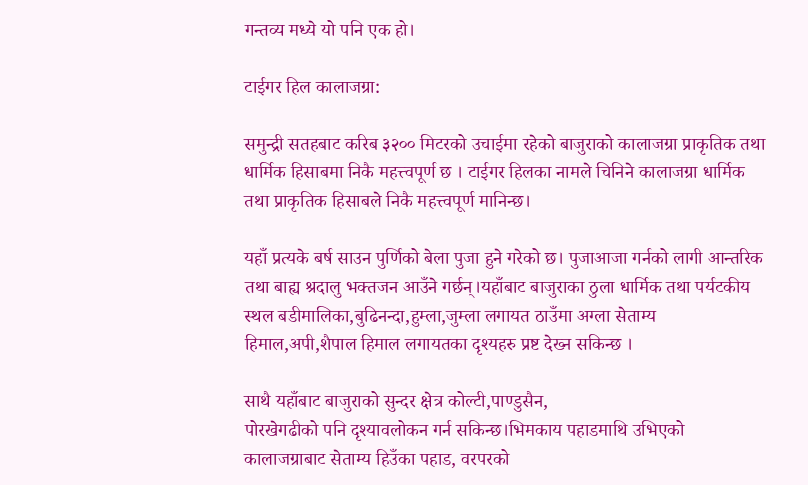गन्तव्य मध्ये यो पनि एक हो।

टाईगर हिल कालाजग्रा:

समुन्द्री सतहबाट करिब ३२०० मिटरको उचाईमा रहेको बाजुराको कालाजग्रा प्राकृतिक तथा धार्मिक हिसाबमा निकै महत्त्वपूर्ण छ । टाईगर हिलका नामले चिनिने कालाजग्रा धार्मिक तथा प्राकृतिक हिसाबले निकै महत्त्वपूर्ण मानिन्छ।

यहाँ प्रत्यके बर्ष साउन पुर्णिको बेला पुजा हुने गरेको छ। पुजाआजा गर्नको लागी आन्तरिक तथा बाह्य श्रदालु भक्तजन आउँने गर्छन्।यहाँबाट बाजुराका ठुला धार्मिक तथा पर्यटकीय स्थल बडीमालिका,बुढिनन्दा,हुम्ला,जुम्ला लगायत ठाउँमा अग्ला सेताम्य हिमाल,अपी,शैपाल हिमाल लगायतका दृश्यहरु प्रष्ट देख्न सकिन्छ ।

साथै यहाँबाट बाजुराको सुन्दर क्षेत्र कोल्टी,पाण्डुसैन,
पोरखेगढीको पनि दृश्यावलोकन गर्न सकिन्छ।भिमकाय पहाडमाथि उभिएको कालाजग्राबाट सेताम्य हिउँका पहाड, वरपरको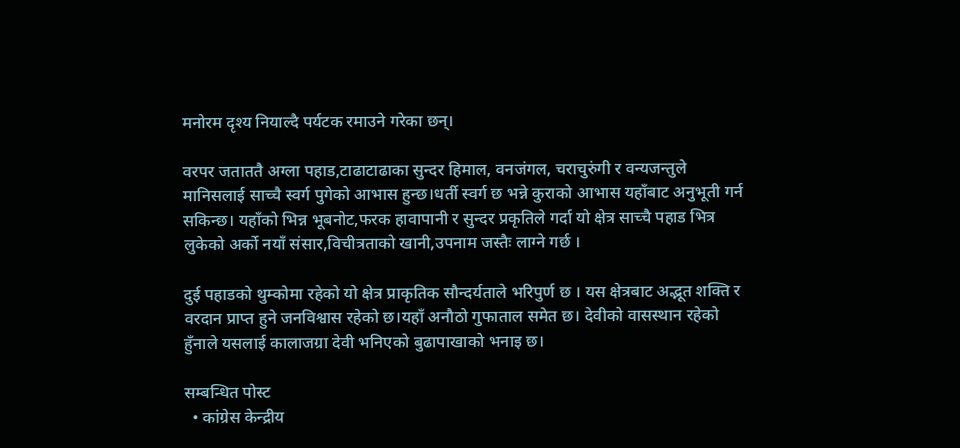मनोरम दृश्य नियाल्दै पर्यटक रमाउने गरेका छन्।

वरपर जताततै अग्ला पहाड,टाढाटाढाका सुन्दर हिमाल, वनजंगल, चराचुरुंगी र वन्यजन्तुले मानिसलाई साच्चै स्वर्ग पुगेको आभास हुन्छ।धर्ती स्वर्ग छ भन्ने कुराको आभास यहाँबाट अनुभूती गर्न सकिन्छ। यहाँको भिन्न भूबनोट,फरक हावापानी र सुन्दर प्रकृतिले गर्दा यो क्षेत्र साच्चै पहाड भित्र लुकेको अर्को नयाँ संसार,विचीत्रताको खानी,उपनाम जस्तैः लाग्ने गर्छ ।

दुई पहाडको थुम्कोमा रहेको यो क्षेत्र प्राकृतिक सौन्दर्यताले भरिपुर्ण छ । यस क्षेत्रबाट अद्भूत शक्ति र वरदान प्राप्त हुने जनविश्वास रहेको छ।यहाँ अनौठो गुफाताल समेत छ। देवीको वासस्थान रहेको हुँनाले यसलाई कालाजग्रा देवी भनिएको बुढापाखाको भनाइ छ।

सम्बन्धित पोस्ट
  • कांग्रेस केन्द्रीय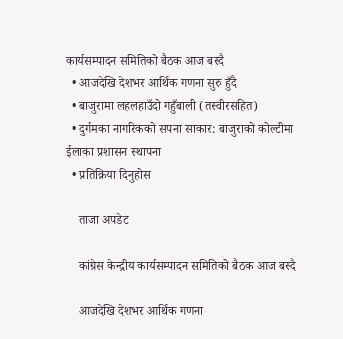कार्यसम्पादन समितिको बैठक आज बस्दै
  • आजदेखि देशभर आर्थिक गणना सुरु हुँदै
  • बाजुरामा लहलहाउँदो गहुँबाली (तस्वीरसहित)
  • दुर्गमका नागरिकको सपना साकार: बाजुराको कोल्टीमा ईलाका प्रशासन स्थापना
  • प्रतिक्रिया दिनुहोस

    ताजा अपडेट

    कांग्रेस केन्द्रीय कार्यसम्पादन समितिको बैठक आज बस्दै

    आजदेखि देशभर आर्थिक गणना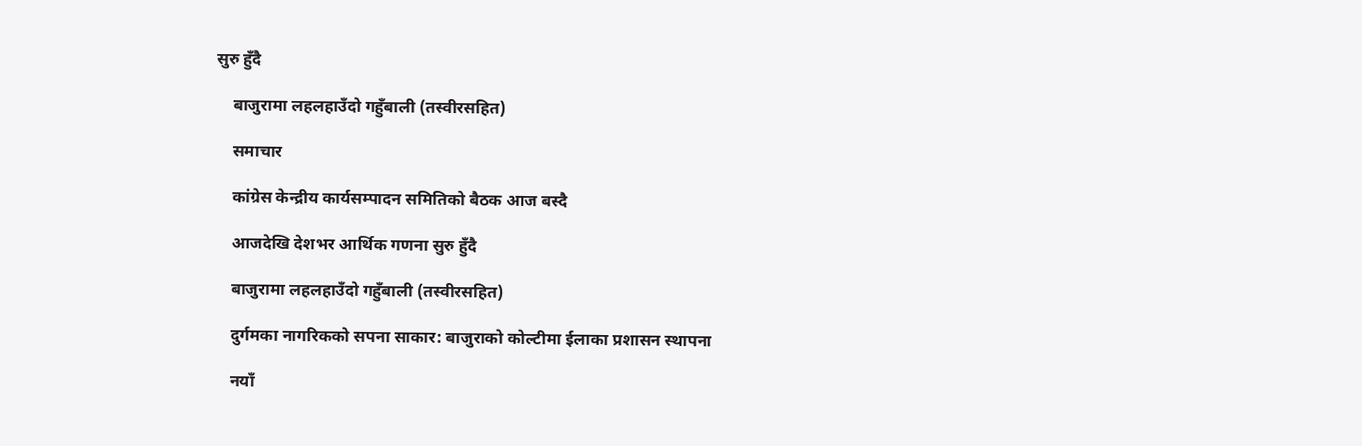सुरु हुँदै

    बाजुरामा लहलहाउँदो गहुँबाली (तस्वीरसहित)

    समाचार

    कांग्रेस केन्द्रीय कार्यसम्पादन समितिको बैठक आज बस्दै

    आजदेखि देशभर आर्थिक गणना सुरु हुँदै

    बाजुरामा लहलहाउँदो गहुँबाली (तस्वीरसहित)

    दुर्गमका नागरिकको सपना साकार: बाजुराको कोल्टीमा ईलाका प्रशासन स्थापना

    नयाँ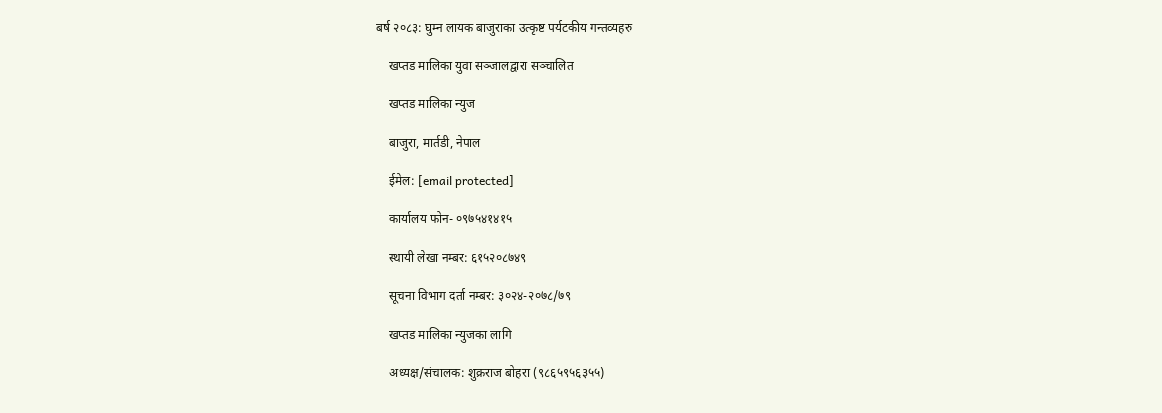बर्ष २०८३: घुम्न लायक बाजुराका उत्कृष्ट पर्यटकीय गन्तव्यहरु

    खप्तड मालिका युवा सञ्जालद्वारा सञ्चालित

    खप्तड मालिका न्युज

    बाजुरा, मार्तडी, नेपाल

    ईमेल: [email protected]

    कार्यालय फोन- ०९७५४१४१५

    स्थायी लेखा नम्बर: ६१५२०८७४९

    सूचना विभाग दर्ता नम्बर: ३०२४-२०७८/७९

    खप्तड मालिका न्युजका लागि

    अध्यक्ष/संचालक: शुक्रराज बोहरा (९८६५९५६३५५)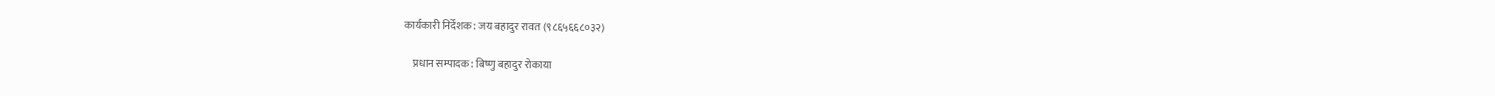कार्यकारी निर्देशक: जय बहादुर रावत (९८६५६६८०३२)

    प्रधान सम्पादक: बिष्णु बहादुर रोकाया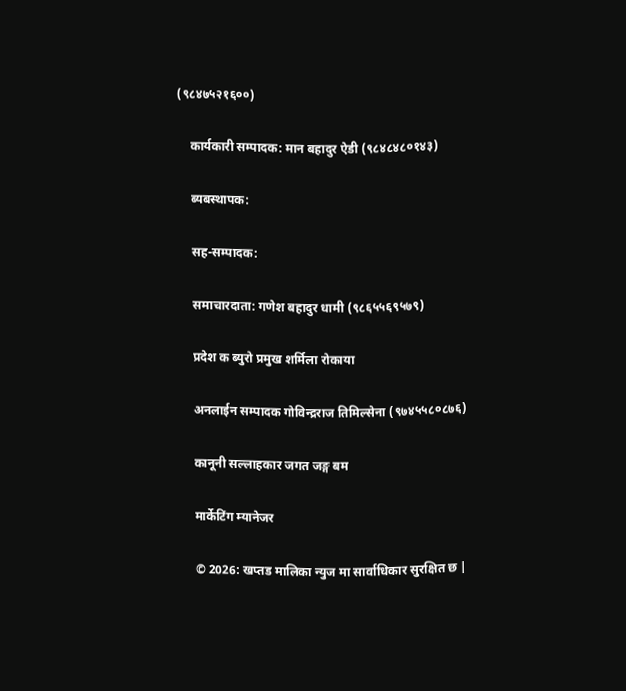(९८४७५२१६००)

    कार्यकारी सम्पादक: मान बहादुर ऐडी (९८४८४८०१४३)

    ब्यबस्थापक:

    सह-सम्पादक:

    समाचारदाता: गणेश बहादुर धामी (९८६५५६९५७९)

    प्रदेश क ब्युरो प्रमुख शर्मिला रोकाया

    अनलाईन सम्पादक गोविन्द्रराज तिमिल्सेना (९७४५५८०८७६)

    कानूनी सल्लाहकार जगत जङ्ग बम

    मार्केटिंग म्यानेजर

    © 2026: खप्तड मालिका न्युज मा सार्वाधिकार सुरक्षित छ |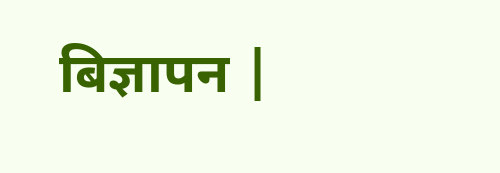बिज्ञापन |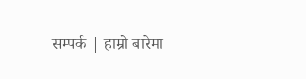सम्पर्क | हाम्रो बारेमा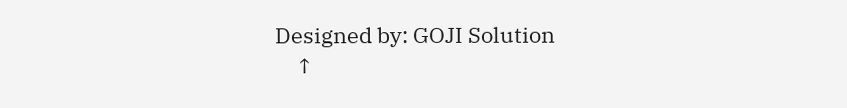Designed by: GOJI Solution
    ↑